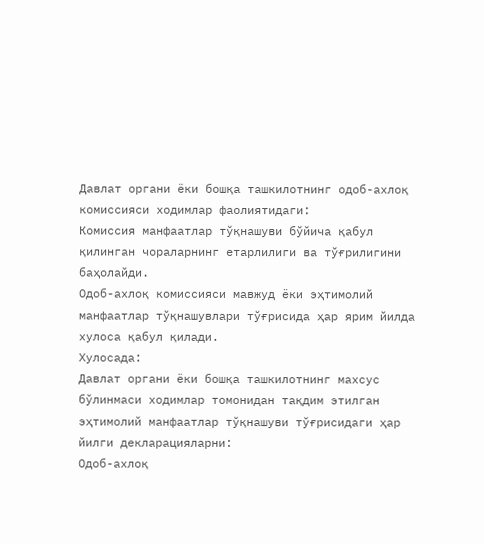Давлат органи ёки бошқа ташкилотнинг одоб-ахлоқ комиссияси ходимлар фаолиятидаги:
Комиссия манфаатлар тўқнашуви бўйича қабул қилинган чораларнинг етарлилиги ва тўғрилигини баҳолайди.
Одоб-ахлоқ комиссияси мавжуд ёки эҳтимолий манфаатлар тўқнашувлари тўғрисида ҳар ярим йилда хулоса қабул қилади.
Хулосада:
Давлат органи ёки бошқа ташкилотнинг махсус бўлинмаси ходимлар томонидан тақдим этилган эҳтимолий манфаатлар тўқнашуви тўғрисидаги ҳар йилги декларацияларни:
Одоб-ахлоқ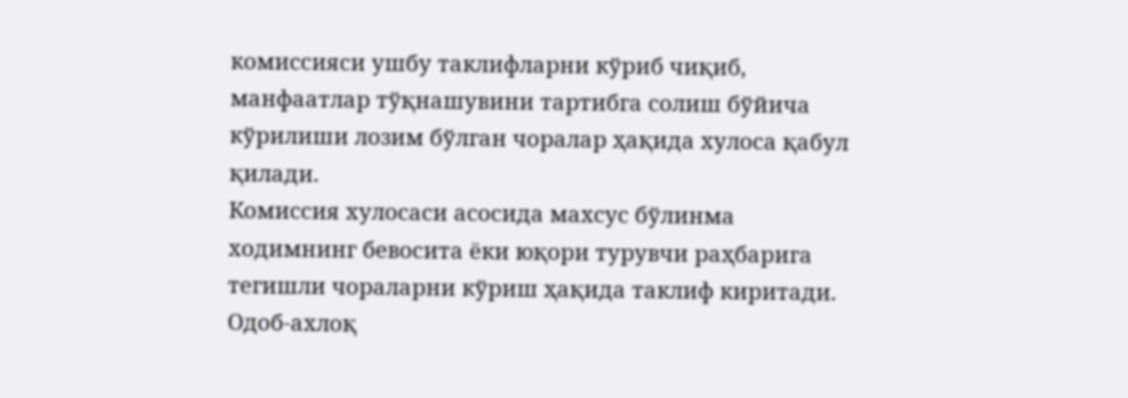комиссияси ушбу таклифларни кўриб чиқиб, манфаатлар тўқнашувини тартибга солиш бўйича кўрилиши лозим бўлган чоралар ҳақида хулоса қабул қилади.
Комиссия хулосаси асосида махсус бўлинма ходимнинг бевосита ёки юқори турувчи раҳбарига тегишли чораларни кўриш ҳақида таклиф киритади.
Одоб-ахлоқ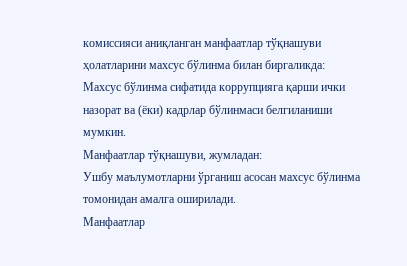комиссияси аниқланган манфаатлар тўқнашуви ҳолатларини махсус бўлинма билан биргаликда:
Махсус бўлинма сифатида коррупцияга қарши ички назорат ва (ёки) кадрлар бўлинмаси белгиланиши мумкин.
Манфаатлар тўқнашуви, жумладан:
Ушбу маълумотларни ўрганиш асосан махсус бўлинма томонидан амалга оширилади.
Манфаатлар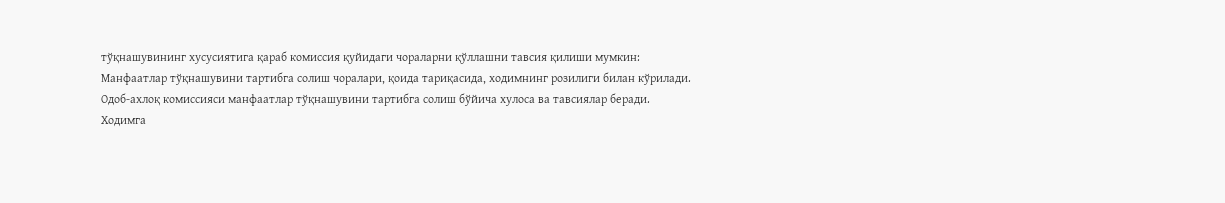тўқнашувининг хусусиятига қараб комиссия қуйидаги чораларни қўллашни тавсия қилиши мумкин:
Манфаатлар тўқнашувини тартибга солиш чоралари, қоида тариқасида, ходимнинг розилиги билан кўрилади.
Одоб-ахлоқ комиссияси манфаатлар тўқнашувини тартибга солиш бўйича хулоса ва тавсиялар беради.
Ходимга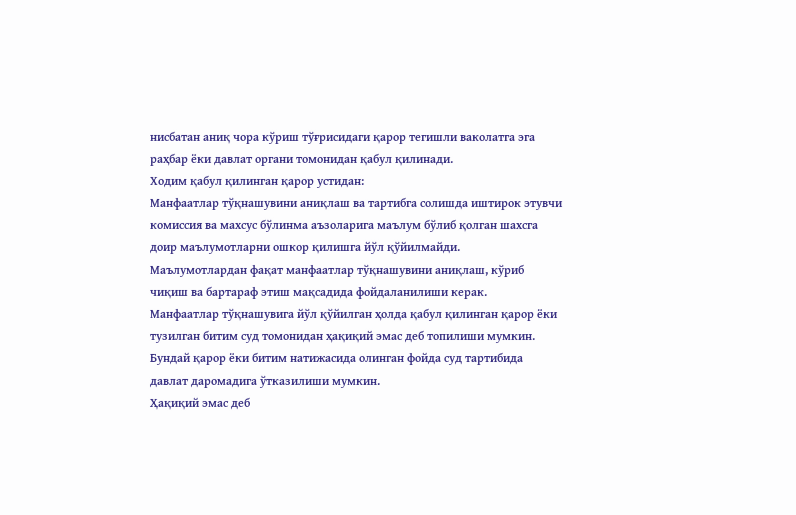нисбатан аниқ чора кўриш тўғрисидаги қарор тегишли ваколатга эга раҳбар ёки давлат органи томонидан қабул қилинади.
Ходим қабул қилинган қарор устидан:
Манфаатлар тўқнашувини аниқлаш ва тартибга солишда иштирок этувчи комиссия ва махсус бўлинма аъзоларига маълум бўлиб қолган шахсга доир маълумотларни ошкор қилишга йўл қўйилмайди.
Маълумотлардан фақат манфаатлар тўқнашувини аниқлаш, кўриб чиқиш ва бартараф этиш мақсадида фойдаланилиши керак.
Манфаатлар тўқнашувига йўл қўйилган ҳолда қабул қилинган қарор ёки тузилган битим суд томонидан ҳақиқий эмас деб топилиши мумкин.
Бундай қарор ёки битим натижасида олинган фойда суд тартибида давлат даромадига ўтказилиши мумкин.
Ҳақиқий эмас деб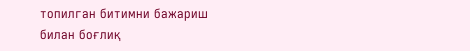топилган битимни бажариш билан боғлиқ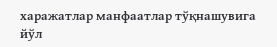харажатлар манфаатлар тўқнашувига йўл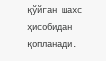қўйган шахс ҳисобидан қопланади.